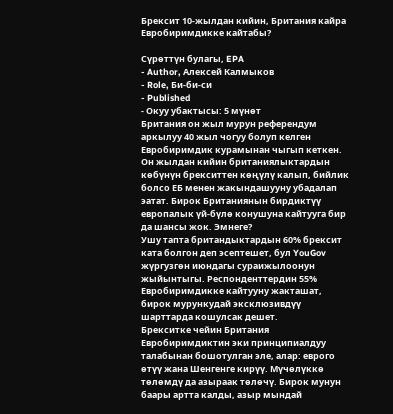Брексит 10-жылдан кийин, Британия кайра Евробиримдикке кайтабы?

Сүрөттүн булагы, EPA
- Author, Алексей Калмыков
- Role, Би-би-си
- Published
- Окуу убактысы: 5 мүнөт
Британия он жыл мурун референдум аркылуу 40 жыл чогуу болуп келген Евробиримдик курамынан чыгып кеткен. Он жылдан кийин британиялыктардын көбүнүн брекситтен көңүлү калып, бийлик болсо ЕБ менен жакындашууну убадалап эатат. Бирок Британиянын бирдиктүү европалык үй-бүлө конушуна кайтууга бир да шансы жок. Эмнеге?
Ушу тапта британдыктардын 60% брексит ката болгон деп эсептешет, бул YouGov жүргузгөн июндагы сураижылоонун жыйынтыгы. Респонденттердин 55% Евробиримдикке кайтууну жакташат, бирок мурункудай эксклюзивдүү шарттарда кошулсак дешет.
Брекситке чейин Британия Евробиримдиктин эки принципиалдуу талабынан бошотулган эле, алар: еврого өтүү жана Шенгенге кирүү. Мүчөлүккө төлөмдү да азыраак төлөчү. Бирок мунун баары артта калды, азыр мындай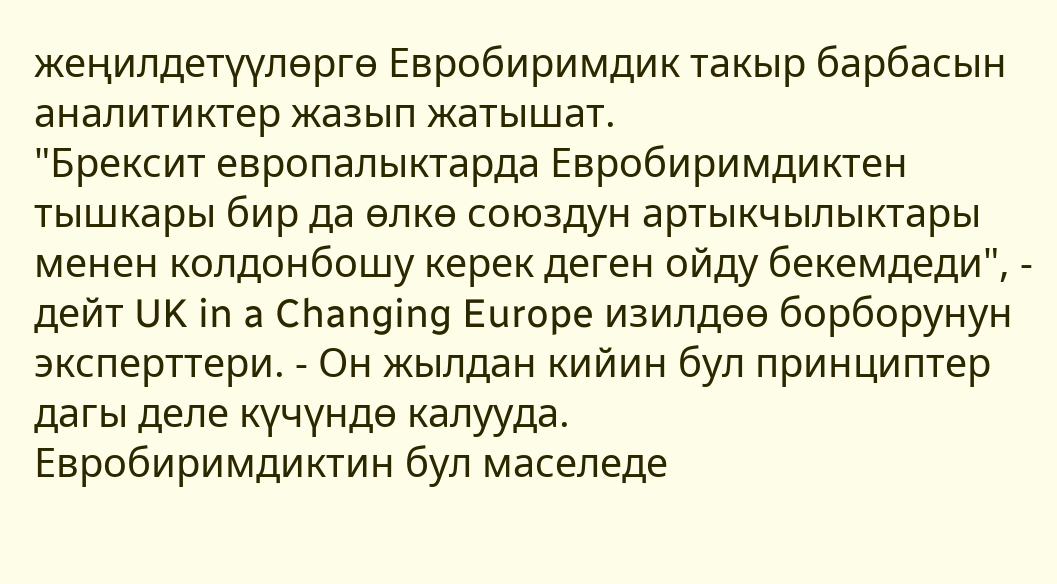жеңилдетүүлөргө Евробиримдик такыр барбасын аналитиктер жазып жатышат.
"Брексит европалыктарда Евробиримдиктен тышкары бир да өлкө союздун артыкчылыктары менен колдонбошу керек деген ойду бекемдеди", - дейт UK in a Changing Europe изилдөө борборунун эксперттери. - Он жылдан кийин бул принциптер дагы деле күчүндө калууда.
Евробиримдиктин бул маселеде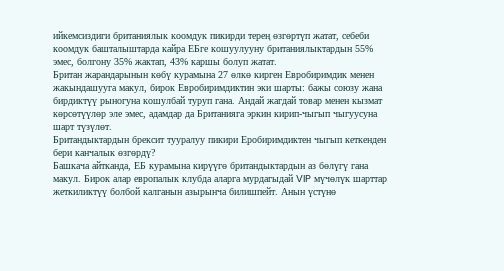ийкемсиздиги британиялык коомдук пикирди терең өзгөртүп жатат, себеби коомдук башталыштарда кайра ЕБге кошуулууну британиялыктардын 55% эмес, болгону 35% жактап, 43% каршы болуп жатат.
Британ жарандарынын көбү курамына 27 өлкө кирген Евробиримдик менен жакындашууга макул, бирок Евробиримдиктин эки шарты: бажы союзу жана бирдиктүү рыногуна кошулбай туруп гана. Андай жагдай товар менен кызмат көрсөтүүлөр эле эмес, адамдар да Британияга эркин кирип-чыгып чыгуусуна шарт түзүлөт.
Британдыктардын брексит тууралуу пикири Еробиримдиктен чыгып кеткенден бери канчалык өзгөрдү?
Башкача айтканда, ЕБ курамына кирүүгө британдыктардын аз бөлүгү гана макул. Бирок алар европалык клубда аларга мурдагыдай VIP мүчөлүк шарттар жеткиликтүү болбой калганын азырынча билишпейт. Анын үстүнө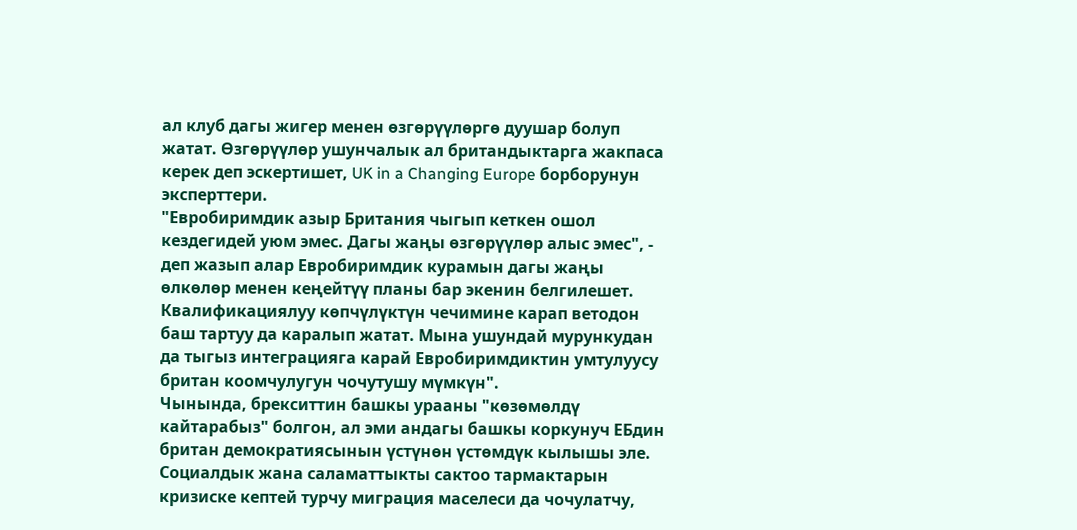ал клуб дагы жигер менен өзгөрүүлөргө дуушар болуп жатат. Өзгөрүүлөр ушунчалык ал британдыктарга жакпаса керек деп эскертишет, UK in a Changing Europe борборунун эксперттери.
"Евробиримдик азыр Британия чыгып кеткен ошол кездегидей уюм эмес. Дагы жаңы өзгөрүүлөр алыс эмес", - деп жазып алар Евробиримдик курамын дагы жаңы өлкөлөр менен кеңейтүү планы бар экенин белгилешет. Квалификациялуу көпчүлүктүн чечимине карап ветодон баш тартуу да каралып жатат. Мына ушундай мурункудан да тыгыз интеграцияга карай Евробиримдиктин умтулуусу британ коомчулугун чочутушу мүмкүн".
Чынында, брекситтин башкы урааны "көзөмөлдү кайтарабыз" болгон, ал эми андагы башкы коркунуч ЕБдин британ демократиясынын үстүнөн үстөмдүк кылышы эле. Социалдык жана саламаттыкты сактоо тармактарын кризиске кептей турчу миграция маселеси да чочулатчу,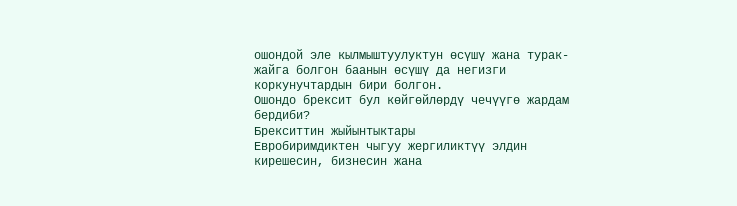ошондой эле кылмыштуулуктун өсүшү жана турак-жайга болгон баанын өсүшү да негизги коркунучтардын бири болгон.
Ошондо брексит бул көйгөйлөрдү чечүүгө жардам бердиби?
Брекситтин жыйынтыктары
Евробиримдиктен чыгуу жергиликтүү элдин кирешесин, бизнесин жана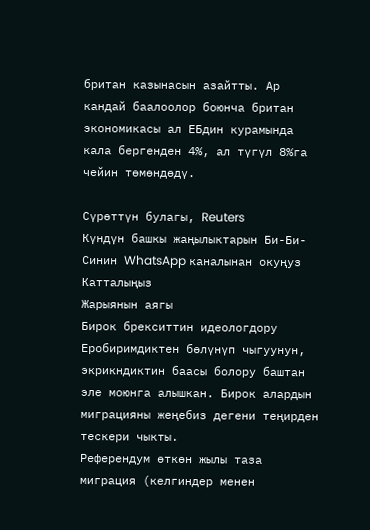британ казынасын азайтты. Ар кандай баалоолор боюнча британ экономикасы ал ЕБдин курамында кала бергенден 4%, ал түгүл 8%га чейин төмөндөдү.

Сүрөттүн булагы, Reuters
Күндүн башкы жаңылыктарын Би-Би-Синин WhatsApp каналынан окуңуз
Катталыңыз
Жарыянын аягы
Бирок брекситтин идеологдору Еробиримдиктен бөлүнүп чыгуунун, экрикндиктин баасы болору баштан эле моюнга алышкан. Бирок алардын миграцияны жеңебиз дегени теңирден тескери чыкты.
Референдум өткөн жылы таза миграция (келгиндер менен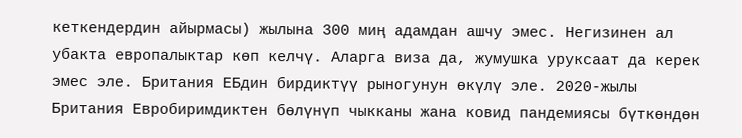кеткендердин айырмасы) жылына 300 миң адамдан ашчу эмес. Негизинен ал убакта европалыктар көп келчү. Аларга виза да, жумушка уруксаат да керек эмес эле. Британия ЕБдин бирдиктүү рыногунун өкүлү эле. 2020-жылы Британия Евробиримдиктен бөлүнүп чыкканы жана ковид пандемиясы бүткөндөн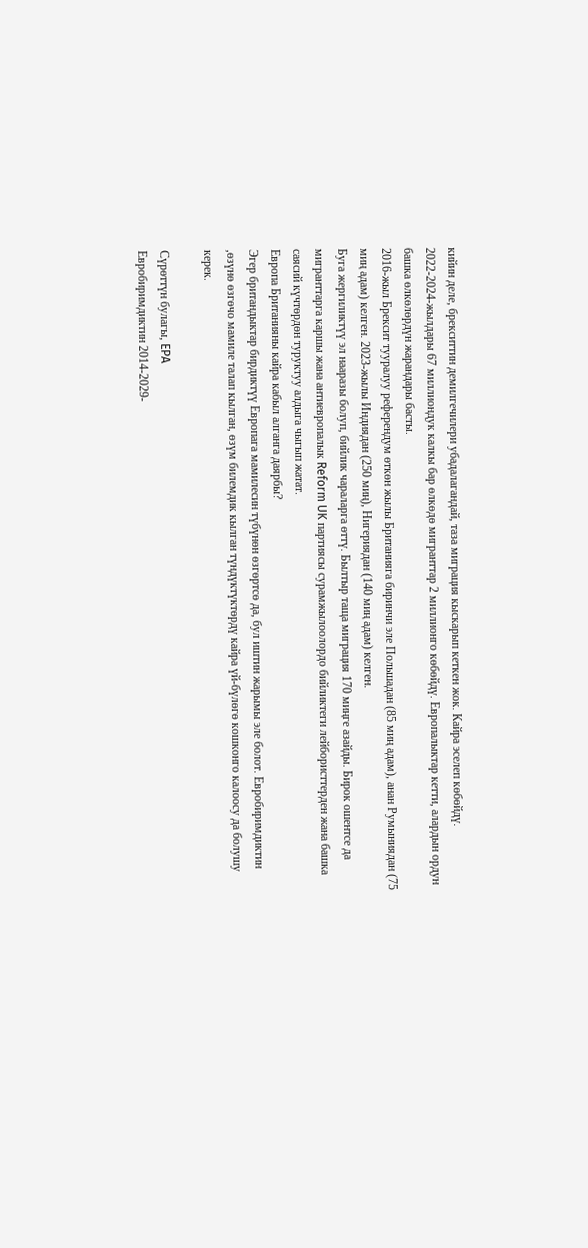кийин деле, брекситтин демилгечилери убадалагандай, таза миграция кыскарып кеткен жок. Кайра эселеп көбөйдү.
2022-2024-жылдары 67 миллиондук калкы бар өлкөдө мигранттар 2 миллионго көбөйдү. Европалыктар кетти, алардын ордун башка өлкөлөрдүн жарандары басты.
2016-жыл Брексит тууралуу референдум өткөн жылы Британияга биринчи эле Польшадан (85 миң адам), анан Румыниядан (75 миң адам) келген. 2023-жылы Индиядан (250 миң), Нигериядан (140 миң адам) келген.
Буга жергиликтүү эл нааразы болуп, бийлик чараларга өттү. Былтыр таща миграция 170 миңге азайды. Бирок ошентсе да мигранттарга каршы жана антиевропалык Reform UK партиясы сурамжылоолордо бийликтеги лейбористтерден жана башка саясий күчтөрдөн туруктуу алдыга чыгып жатат.
Европа Британияны кайра кабыл алганга даярбы?
Эгер британдыктар бирдиктүү Европага мамилесин түбүнөн өзгөртсө да, бул иштин жарымы эле болот. Евробиримдиктин ,өзүнө өзгөчо мамиле талап кылган, өзүм билемдик кылган түндүктүктөрдү кайра үй-бүлөгө кошконго калоосу да болушу керек.

Сүрөттүн булагы, EPA
Евробиримдиктин 2014-2029-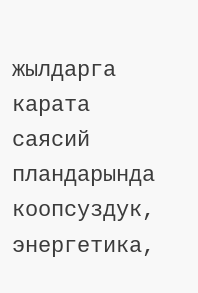жылдарга карата саясий пландарында коопсуздук, энергетика,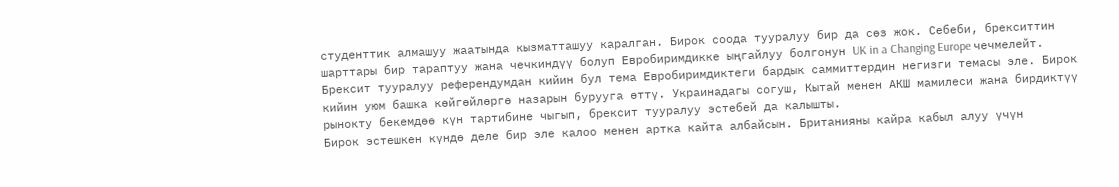студенттик алмашуу жаатында кызматташуу каралган. Бирок соода тууралуу бир да сөз жок. Себеби, брекситтин шарттары бир тараптуу жана чечкиндүү болуп Евробиримдикке ыңгайлуу болгонун UK in a Changing Europe чечмелейт.
Брексит тууралуу референдумдан кийин бул тема Евробиримдиктеги бардык саммиттердин негизги темасы эле. Бирок кийин уюм башка көйгөйлөргө назарын бурууга өттү. Украинадагы согуш, Кытай менен АКШ мамилеси жана бирдиктүү рынокту бекемдөө күн тартибине чыгып, брексит тууралуу эстебей да калышты.
Бирок эстешкен күндө деле бир эле калоо менен артка кайта албайсын. Британияны кайра кабыл алуу үчүн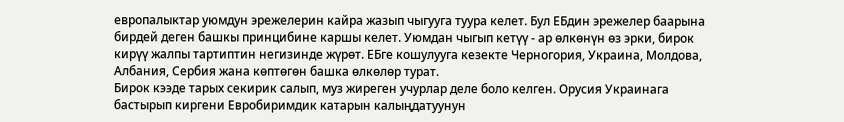европалыктар уюмдун эрежелерин кайра жазып чыгууга туура келет. Бул ЕБдин эрежелер баарына бирдей деген башкы принцибине каршы келет. Уюмдан чыгып кетүү - ар өлкөнүн өз эрки, бирок кирүү жалпы тартиптин негизинде жүрөт. ЕБге кошулууга кезекте Черногория, Украина, Молдова, Албания, Сербия жана көптөгөн башка өлкөлөр турат.
Бирок кээде тарых секирик салып, муз жиреген учурлар деле боло келген. Орусия Украинага бастырып киргени Евробиримдик катарын калыңдатуунун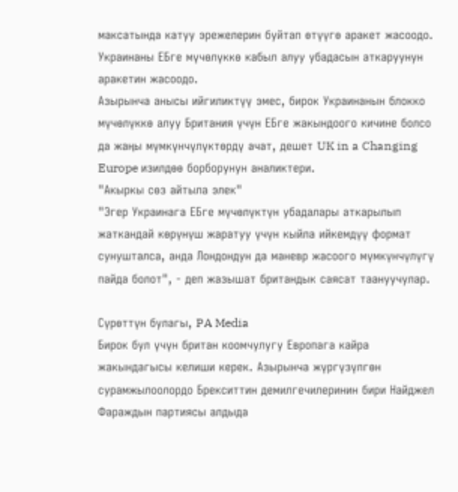максатында катуу эрежелерин буйтап өтүүгө аракет жасоодо. Украинаны ЕБге мүчөлүккө кабыл алуу убадасын аткаруунун аракетин жасоодо.
Азырынча анысы ийгиликтүү эмес, бирок Украинанын блокко мүчөлүккө алуу Британия үчүн ЕБге жакындоого кичине болсо да жаңы мүмкүнчүлүктөрдү ачат, дешет UK in a Changing Europe изилдөө борборунун аналиктери.
"Акыркы сөз айтыла элек"
"Эгер Украинага ЕБге мүчөлүктүн убадалары аткарылып жаткандай көрүнүш жаратуу үчүн кыйла ийкемдүү формат сунушталса, анда Лондондун да маневр жасоого мүмкүнчүлүгү пайда болот", - деп жазышат британдык саясат таануучулар.

Сүрөттүн булагы, PA Media
Бирок бул үчүн британ коомчулугу Европага кайра жакындагысы келиши керек. Азырынча жүргүзүлгөн сурамжылоолордо Брекситтин демилгечилеринин бири Найджел Фараждын партиясы алдыда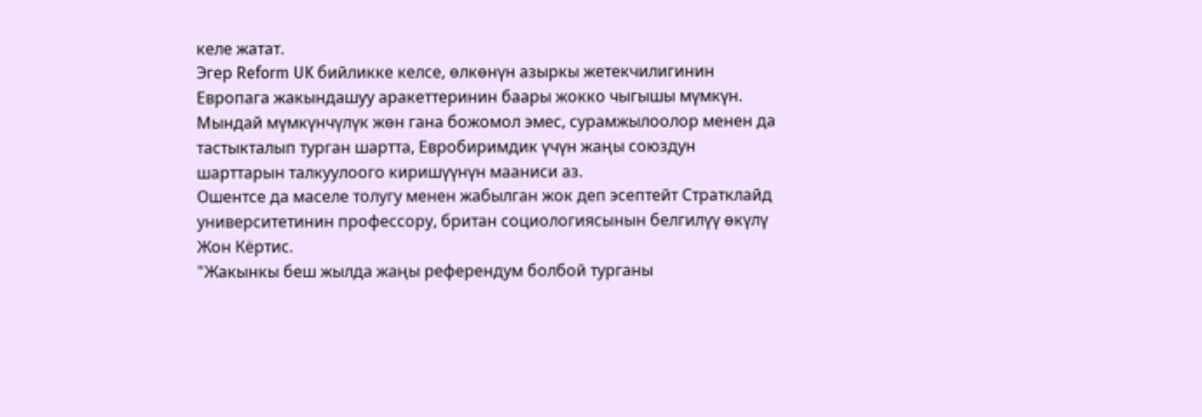келе жатат.
Эгер Reform UK бийликке келсе, өлкөнүн азыркы жетекчилигинин Европага жакындашуу аракеттеринин баары жокко чыгышы мүмкүн. Мындай мүмкүнчүлүк жөн гана божомол эмес, сурамжылоолор менен да тастыкталып турган шартта, Евробиримдик үчүн жаңы союздун шарттарын талкуулоого киришүүнүн мааниси аз.
Ошентсе да маселе толугу менен жабылган жок деп эсептейт Стратклайд университетинин профессору, британ социологиясынын белгилүү өкүлү Жон Кёртис.
"Жакынкы беш жылда жаңы референдум болбой турганы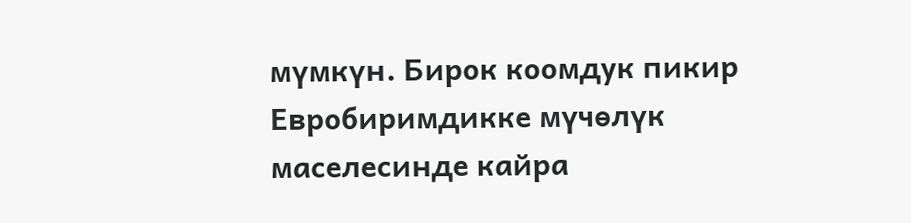мүмкүн. Бирок коомдук пикир Евробиримдикке мүчөлүк маселесинде кайра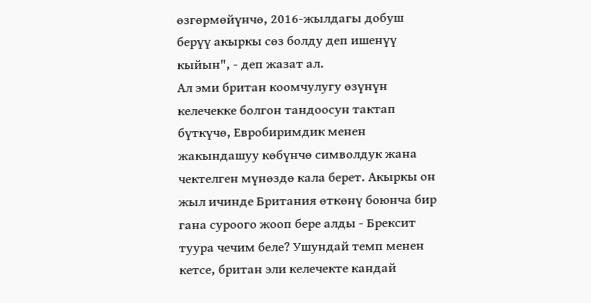өзгөрмөйүнчө, 2016-жылдагы добуш берүү акыркы сөз болду деп ишенүү кыйын", - деп жазат ал.
Ал эми британ коомчулугу өзүнүн келечекке болгон тандоосун тактап бүткүчө, Евробиримдик менен жакындашуу көбүнчө символдук жана чектелген мүнөздө кала берет. Акыркы он жыл ичинде Британия өткөнү боюнча бир гана суроого жооп бере алды - Брексит туура чечим беле? Ушундай темп менен кетсе, британ эли келечекте кандай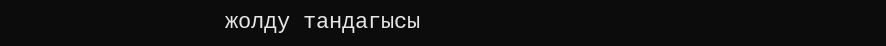жолду тандагысы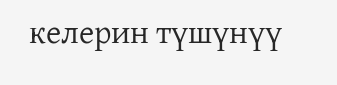келерин түшүнүү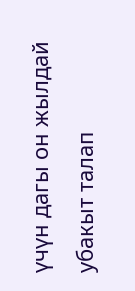үчүн дагы он жылдай убакыт талап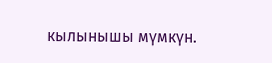кылынышы мүмкүн.